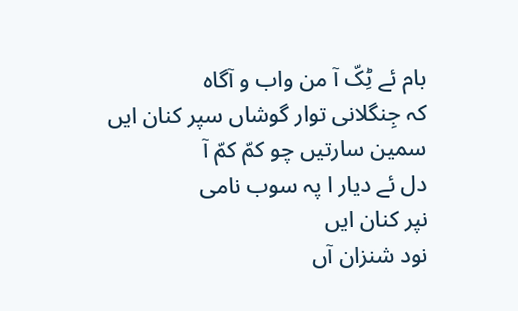بام ئے ٹِکّ آ من واب و آگاہ
کہ جِنگلانی توار گوشاں سپر کنان ایں
سمین سارتیں چو کمّ کمّ آ
دل ئے دیار ا پہ سوب نامی
نپر کنان ایں
نود شنزان آں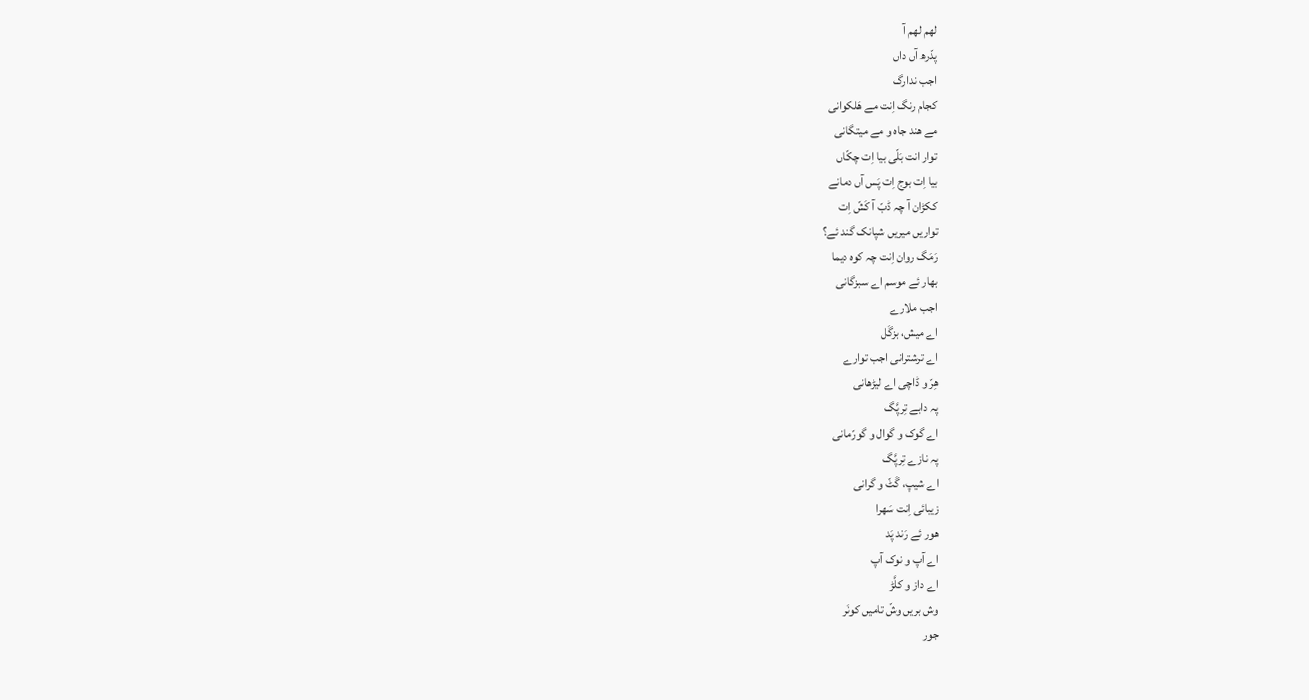لھم لھم آ
پدّرھ آں داں
اجب ندارگ
کجام رنگ اِنت مے ھَلکوانی
مے ھند جاہ و مے میتگانی
توار انت بَلّی بیا اِت چکّاں
بیا اِت بوج اِت پَس آں دمانے
ککڑان آ چہ ڈبّ آ کَشّ اِت
تواریں میریں شپانک گند ئے؟
رَمَگ روان اِنت چہ کوہ دیما
بھار ئے موسم اے سبزگانی
اجب ملارے
اے میش، بزگَل
اے ترشترانی اجب توارے
ھِرّ و ڈاچی اے لیڑھانی
پہ دابے تِرپَّگ
اے گوک و گوال و گورّمانی
پہ نازے تِرپَّگ
اے شیپ، گَٹّ و گرانی
زیبائی اِنت سَھرا
ھور ئے رَند پَد
اے آپ و نوک آپ
اے داز و کلَّڑ
وش بریں وشّ تامیں کونَر
جور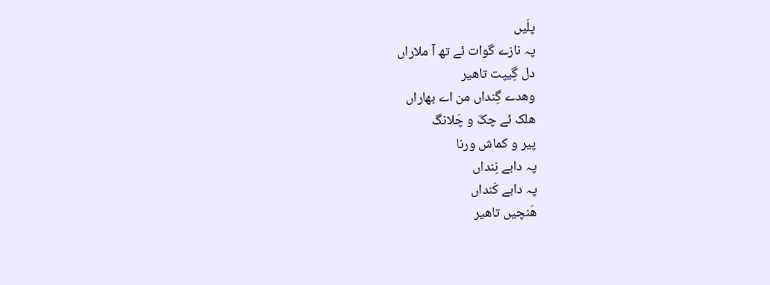پلَیں
پہ نازے گوات ئے تھ آ ملاراں
دل گِیپت تاھیر
وھدے گِنداں من اے بھاراں
ھلک ئے چکّ و چَلانگ
پیر و کماش ورنا
پہ دابے نِنداں
پہ دابے کَنداں
ھَنچیں تاھیر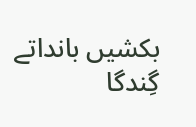بکشیں بانداتے
گِندگا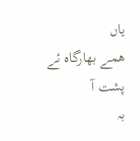یاں
ھمے بھارگاہ ئے پشت آ
بہ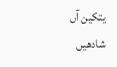یتکین آں شادھیں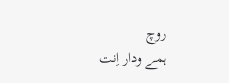روچ
ہمے ودار اِنت